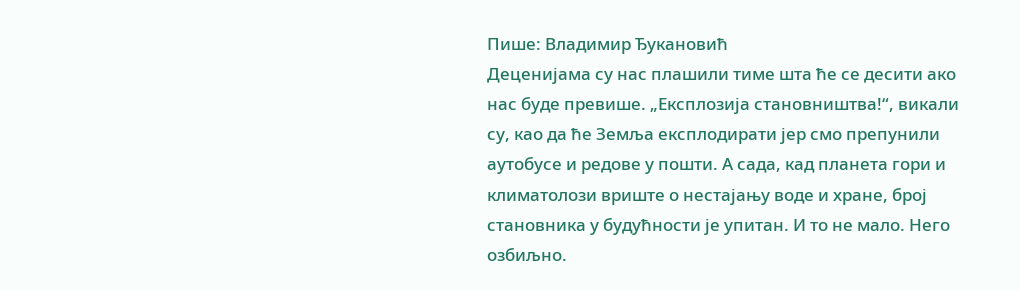Пише: Владимир Ђукановић
Деценијама су нас плашили тиме шта ће се десити ако нас буде превише. „Експлозија становништва!“, викали су, као да ће Земља експлодирати јер смо препунили аутобусе и редове у пошти. А сада, кад планета гори и климатолози вриште о нестајању воде и хране, број становника у будућности је упитан. И то не мало. Него озбиљно.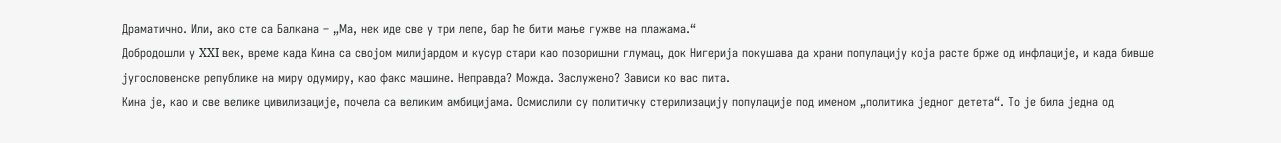Драматично. Или, ако сте са Балкана – „Ма, нек иде све у три лепе, бар ће бити мање гужве на плажама.“
Добродошли у XXI век, време када Кина са својом милијардом и кусур стари као позоришни глумац, док Нигерија покушава да храни популацију која расте брже од инфлације, и када бивше југословенске републике на миру одумиру, као факс машине. Неправда? Можда. Заслужено? Зависи ко вас пита.
Кина је, као и све велике цивилизације, почела са великим амбицијама. Осмислили су политичку стерилизацију популације под именом „политика једног детета“. То је била једна од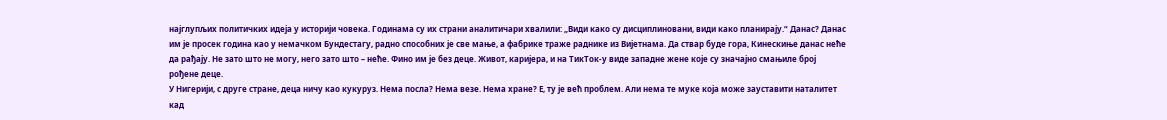најглупљих политичких идеја у историји човека. Годинама су их страни аналитичари хвалили: „Види како су дисциплиновани, види како планирају.“ Данас? Данас им је просек година као у немачком Бундестагу, радно способних је све мање, а фабрике траже раднике из Вијетнама. Да ствар буде гора, Кинескиње данас неће да рађају. Не зато што не могу, него зато што – неће. Фино им је без деце. Живот, каријера, и на ТикТок-у виде западне жене које су значајно смањиле број рођене деце.
У Нигерији, с друге стране, деца ничу као кукуруз. Нема посла? Нема везе. Нема хране? Е, ту је већ проблем. Али нема те муке која може зауставити наталитет кад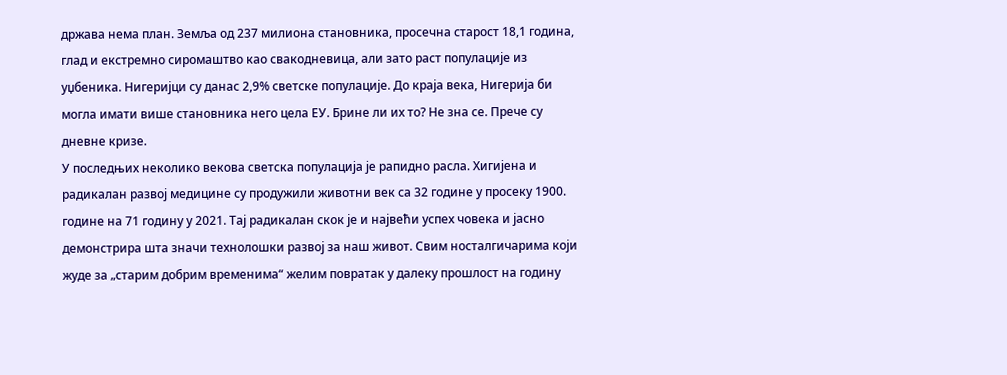држава нема план. Земља од 237 милиона становника, просечна старост 18,1 година, глад и екстремно сиромаштво као свакодневица, али зато раст популације из уџбеника. Нигеријци су данас 2,9% светске популације. До краја века, Нигерија би могла имати више становника него цела ЕУ. Брине ли их то? Не зна се. Прече су дневне кризе.
У последњих неколико векова светска популација је рапидно расла. Хигијена и радикалан развој медицине су продужили животни век са 32 године у просеку 1900. године на 71 годину у 2021. Тај радикалан скок је и највећи успех човека и јасно демонстрира шта значи технолошки развој за наш живот. Свим носталгичарима који жуде за „старим добрим временима“ желим повратак у далеку прошлост на годину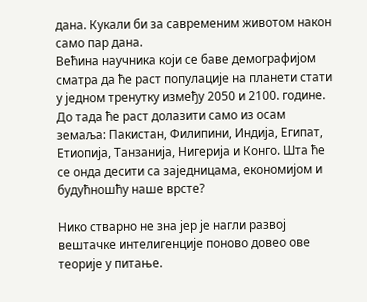дана. Кукали би за савременим животом након само пар дана.
Већина научника који се баве демографијом сматра да ће раст популације на планети стати у једном тренутку између 2050 и 2100. године. До тада ће раст долазити само из осам земаља: Пакистан, Филипини, Индија, Египат, Етиопија, Танзанија, Нигерија и Конго. Шта ће се онда десити са заједницама, економијом и будућношћу наше врсте?

Нико стварно не зна јер је нагли развој вештачке интелигенције поново довео ове теорије у питање.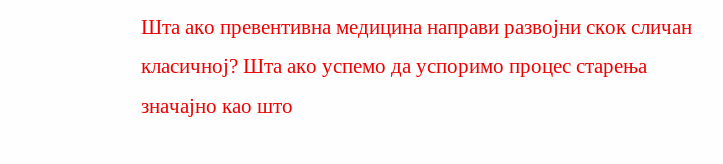Шта ако превентивна медицина направи развојни скок сличан класичној? Шта ако успемо да успоримо процес старења значајно као што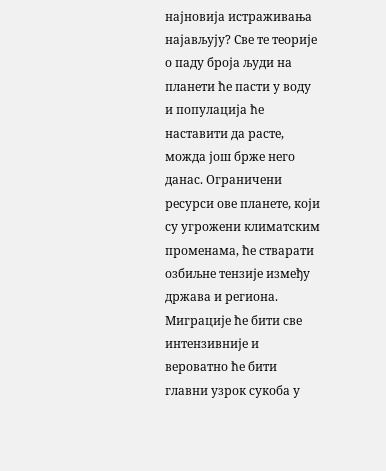најновија истраживања најављују? Све те теорије о паду броја људи на планети ће пасти у воду и популација ће наставити да расте, можда још брже него данас. Ограничени ресурси ове планете, који су угрожени климатским променама, ће стварати озбиљне тензије између држава и региона. Миграције ће бити све интензивније и вероватно ће бити главни узрок сукоба у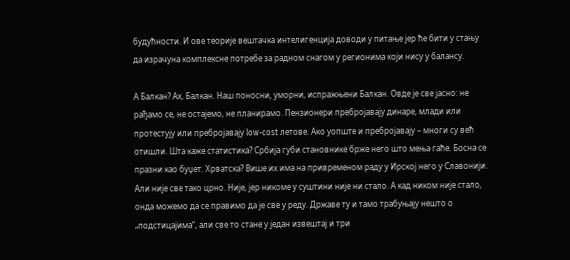будућности. И ове теорије вештачка интелигенција доводи у питање јер ће бити у стању да израчуна комплексне потребе за радном снагом у регионима који нису у балансу.

А Балкан? Ах, Балкан. Наш поносни, уморни, испражњени Балкан. Овде је све јасно: не рађамо се, не остајемо, не планирамо. Пензионери пребројавају динаре, млади или протестују или пребројавају low-cost летове. Ако уопште и пребројавају – многи су већ отишли. Шта каже статистика? Србија губи становнике брже него што мења гаће. Босна се празни као буџет. Хрватска? Више их има на привременом раду у Ирској него у Славонији.
Али није све тако црно. Није, јер никоме у суштини није ни стало. А кад ником није стало, онда можемо да се правимо да је све у реду. Државе ту и тамо трабуњају нешто о „подстицајима“, али све то стане у један извештај и три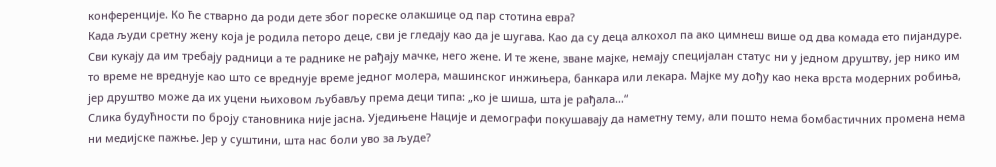конференције. Ко ће стварно да роди дете због пореске олакшице од пар стотина евра?
Када људи сретну жену која је родила петоро деце, сви је гледају као да је шугава. Као да су деца алкохол па ако цимнеш више од два комада ето пијандуре. Сви кукају да им требају радници а те раднике не рађају мачке, него жене. И те жене, зване мајке, немају специјалан статус ни у једном друштву, јер нико им то време не вреднује као што се вреднује време једног молера, машинског инжињера, банкара или лекара. Мајке му дођу као нека врста модерних робиња, јер друштво може да их уцени њиховом љубављу према деци типа: „ко је шиша, шта је рађала…“
Слика будућности по броју становника није јасна. Уједињене Нације и демографи покушавају да наметну тему, али пошто нема бомбастичних промена нема ни медијске пажње. Јер у суштини, шта нас боли уво за људе?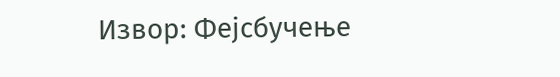Извор: Фејсбучење